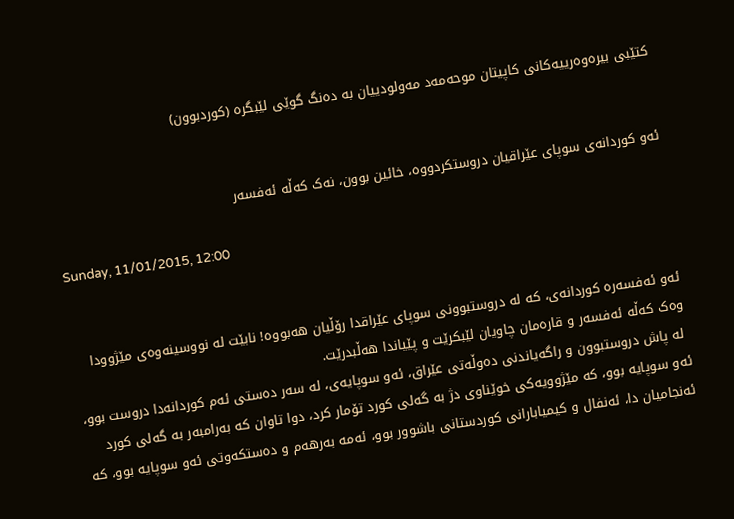کتێبی بیرەوەرییەکانی کاپیتان موحەمەد مەولودییان بە دەنگ گوێی لێبگرە (کوردبوون)


ئەو کوردانەی سوپای عێراقیان دروستکردووە، خائین بوون، نەک کەڵە ئەفسەر

Sunday, 11/01/2015, 12:00


ئەو ئەفسەرە کوردانەی، کە لە دروستبوونی سوپای عێراقدا رۆڵیان هەبووە! نابێت لە نووسینەوەی مێژوودا وەک کەڵە ئەفسەر و قارەمان چاویان لێبکرێت و پێیاندا هەڵبدرێت.
 لە پاش دروستبوون و راگەیاندنی دەوڵەتی عێراق، ئەو سوپایەی، لە سەر دەستی ئەم کوردانەدا دروست بوو، ئەو سوپایە بوو، کە مێژوویەکی خوێناوی دژ بە گەلی کورد تۆمار کرد، دوا تاوان کە بەرامبەر بە گەلی کورد ئەنجامیان دا، ئەنفال و کیمیابارانی کوردستانی باشوور بوو، ئەمە بەرهەم و دەستکەوتی ئەو سوپایە بوو، کە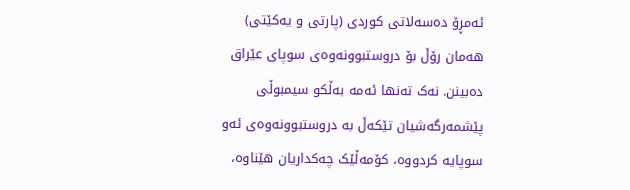ئەمڕۆ دەسەلاتی کوردی (پارتی و یەکێتی) هەمان رۆڵ بۆ دروستبوونەوەی سوپای عێراق دەبینن. نەک تەنها ئەمە بەڵکو سیمبوڵی پێشمەرگەشیان تێکەڵ بە دروستبوونەوەی ئەو سوپایە کردووە، کۆمەڵێک چەکداریان هێناوە،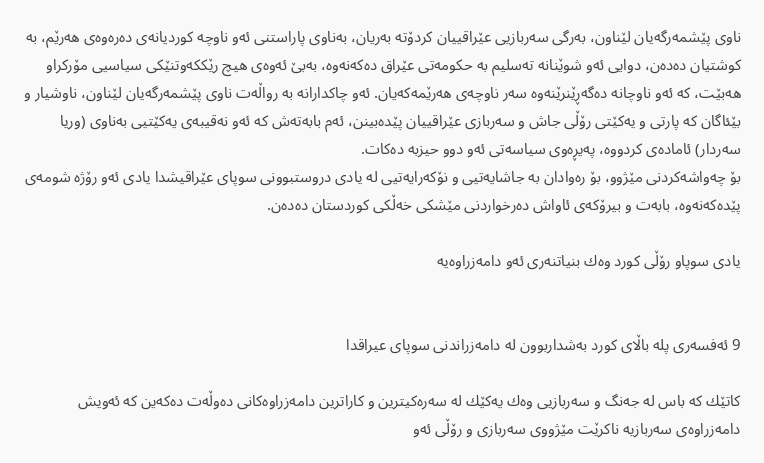ناوی پێشمەرگەیان لێناون، بەرگی سەربازیی عێراقییان کردۆتە بەریان، بەناوی پاراستنی ئەو ناوچە کوردیانەی دەرەوەی هەرێم، بە کوشتیان دەدەن، دوایی ئەو شوێنانە تەسلیم بە حکومەتی عێراق دەکەنەوە، بەبێ ئەوەی هیچ رێککەوتنێکی سیاسیی مۆرکراو هەبێت، کە ئەو ناوچانە دەگەڕێنرێنەوە سەر ناوچەی هەرێمەکەیان. ئەو چاکدارانە بە رواڵەت ناوی پێشمەرگەیان لێناون، ناوشیار و بێئاگان کە پارتی و یەکێتی رۆڵی جاش و سەربازی عێراقییان پێدەبینن، ئەم بابەتەش کە ئەو نەقیبەی یەکێتیی بەناوی (وریا سەردار) ئامادەی کردووە، پەیڕەوی سیاسەتی ئەو دوو حیزبە دەکات.
بۆ چەواشەکردنی مێژوو، بۆ رەوادان بە جاشایەتیی و نۆکەرایەتیی لە یادی دروستبوونی سوپای عێراقیشدا یادی ئەو رۆژە شومەی پێدەکەنەوە، بابەت و بیرۆکەی ئاواش دەرخواردنی مێشکی خەڵکی کوردستان دەدەن.

یادی سوپاو رۆڵی كورد وه‌ك بنیاتنه‌ری ئه‌و دامه‌زراوه‌یه‌


9 ئه‌فسه‌ری پله‌ باڵای كورد بەشداربوون لە دامه‌زراندنی سوپای عیراقدا

كاتێك كه باس له‌ جه‌نگ و ‌سه‌ربازیی وه‌ك یه‌كێك له‌ سه‌ره‌كیترین و كاراترین دامه‌زراوه‌كانی ده‌وڵه‌ت ده‌كه‌ین كه‌ ئه‌ویش دامه‌زراوه‌ی سه‌ربازیه‌ ‌ناكرێت مێژووی سه‌ربازی و رۆڵی ئه‌و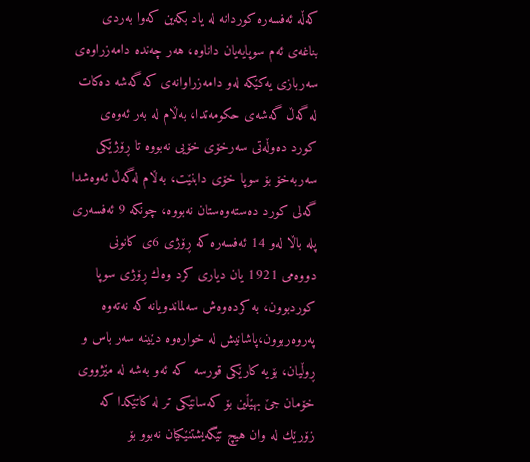كه‌ڵه‌ ئه‌فسه‌ره‌‌ ‌كوردانه‌ له‌ یاد بكه‌ین كه‌وا به‌ردی بناغه‌ی ئه‌م سوپایه‌یان داناوه،‌ هه‌ر چه‌نده‌ دامه‌زراوه‌ی سه‌ربازی یه‌كێكه‌ له‌و دامه‌زراوانه‌ی كه‌ گه‌شه‌ ده‌كات له‌ گه‌ڵ گه‌شه‌ی حكومه‌تدا، به‌ڵام له‌ به‌ر ئه‌وه‌ی كورد ده‌وڵه‌تی سه‌رخۆی خۆیی نه‌بووه‌ تا ڕۆژێكی سه‌ربه‌خۆ بۆ سوپا خۆی دابنێت، به‌ڵام له‌گه‌ڵ ئه‌وه‌شدا گه‌لی كورد ده‌سته‌وه‌ستان نه‌بووه‌‌، چونكه‌ 9 ئه‌فسه‌ری پله‌ باڵا له‌و‌ 14 ئه‌فسه‌ره‌ كه‌ ڕۆژی 6ی كانونی دووه‌می 1921 یان دیاری كرد وه‌ك ڕۆژی سوپا كوردبوون، به‌ كرده‌وه‌ش سه‌لماندویانه‌ كه‌ نه‌ته‌وه‌ په‌روه‌ربوون،پاشانیش له‌ خواره‌وه‌ دێینه‌ سه‌ر باس و ڕوڵیان، بۆیه‌ كارێكی قورسه‌ ‌ كه‌ ئه‌و به‌شه‌ له‌ مێژووی خۆمان جێ بهێڵین بۆ كه‌سانێكی تر له‌ كاتێكدا كه‌ زۆرێك له‌ وان هیچ تێگه‌یشتنێكیان نه‌بوو بۆ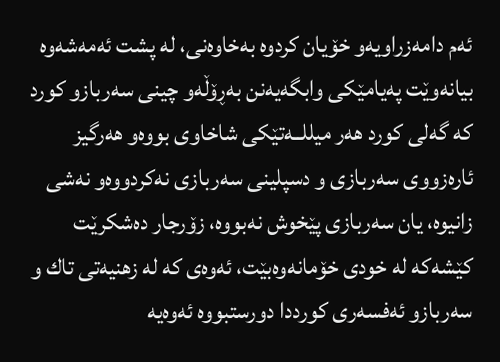ئه‌م دامه‌زراویه‌و خۆیان كردوه‌ به‌خاوه‌نی،‌ له‌ پشت ئه‌مه‌شه‌وه‌ بیانه‌وێت په‌یامێكی وابگه‌یه‌نن به‌‌ڕۆڵه‌و چینی سه‌ربازو كورد كه‌ گه‌لی كورد هه‌ر میللــه‌تێكی شاخاوی بووه‌و هه‌رگیز ئاره‌زووی سه‌ربازی و دسپلینی سه‌ربازی نه‌كردووه‌و‌ نه‌شی زانیوه‌، یان سه‌ربازی پێخوش نه‌بووه‌، زۆرجار ده‌شكرێت كێشه‌كه‌ له‌ خودی خۆمانه‌وه‌بێت، ئه‌وه‌ی‌ كه‌ له‌ زهنیه‌تی تاك و سه‌ربازو ئه‌فسه‌ری كورددا دورستبووه‌ ئه‌وه‌یه‌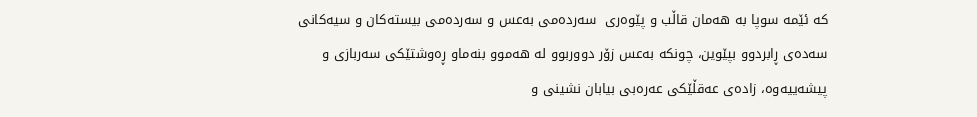كه‌ ئێمه‌ سوپا به‌ هه‌مان قاڵب و پێوه‌ری ‌ سه‌رده‌می به‌عس و سه‌رده‌می بیسته‌كان و ‌سیه‌كانی سه‌ده‌ی ڕابردوو بپێوین، ‌چونكه‌ به‌عس زۆر دووربوو له‌ هه‌موو بنه‌ماو ڕه‌وشتێكی سه‌ربازی و پیشه‌ییه‌وه‌، زاده‌ی ‌عه‌قڵێكی عه‌ره‌بی بیابان نشینی و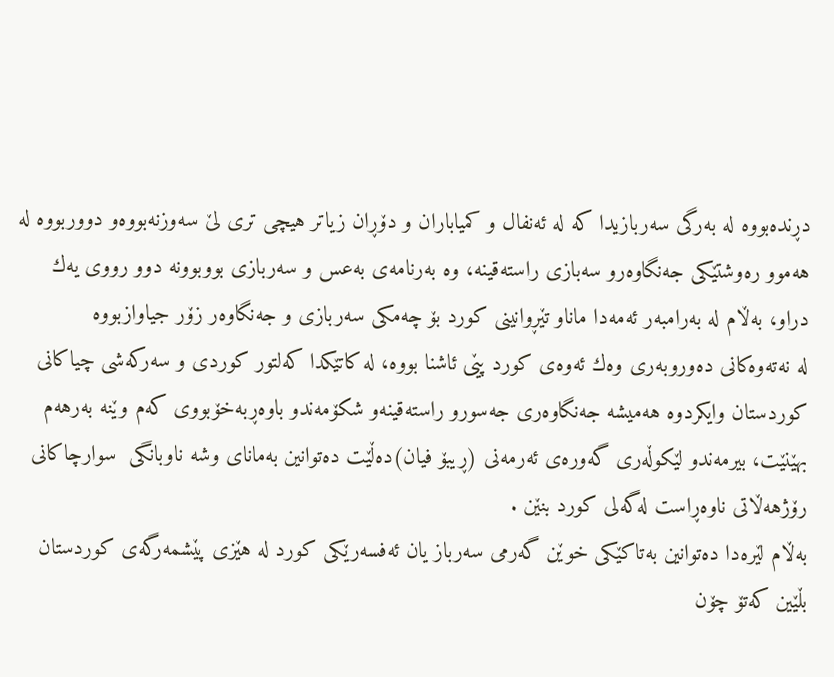دڕنده‌بووه‌ له‌ به‌رگی سه‌ربازیدا كه‌ له‌ ئه‌نفال و كمیاباران و دۆڕان زیاتر هیچی تری لێ سه‌وزنه‌بووه‌و دووربووه‌ له‌ هه‌موو ره‌وشتێكی جه‌نگاوه‌رو سه‌بازی راسته‌قینه،‌ ‌وه‌ به‌رنامه‌ی به‌عس و سه‌ربازی بووبوونه‌ دوو رووی یه‌ك دراو، به‌ڵام له‌ به‌رامبه‌ر ئه‌مه‌دا ماناو تێڕوانینی كورد بۆ چه‌مكی سه‌ربازی و جه‌نگاوه‌ر زۆر جیاوازبووه‌ له‌ ‌نه‌ته‌وه‌كانی ده‌وروبه‌ری وه‌ك ئه‌وه‌ی كورد پێی ئاشنا بووه‌، له‌ كاتێكدا كه‌لتور كوردی و‌ سه‌ركه‌شی چیاكانی كوردستان وایكردوه‌ هه‌میشه‌ جه‌نگاوه‌ری جه‌سورو راسته‌قینه‌و ‌شكۆمه‌ندو باوه‌ڕبه‌خۆبووی كه‌م وێنه‌ به‌رهه‌م بهێنێت، بیرمه‌ندو لێكوڵه‌ری گه‌وره‌ی ئه‌رمه‌نی (ڕیبۆ فیان)ده‌ڵێت ده‌توانین به‌مانای وشه‌ ناوبانگی ‌ سوارچاكانی رۆژهه‌ڵاتی ناوه‌ڕاست له‌گه‌لی كورد بنێن .
به‌ڵام لێره‌دا ده‌توانین به‌تاكێكی خوێن گه‌رمی سه‌رباز یان ئه‌فسه‌رێكی كورد له‌ هێزی پێشمه‌رگه‌ی كوردستان بڵێین كه‌تۆ چۆن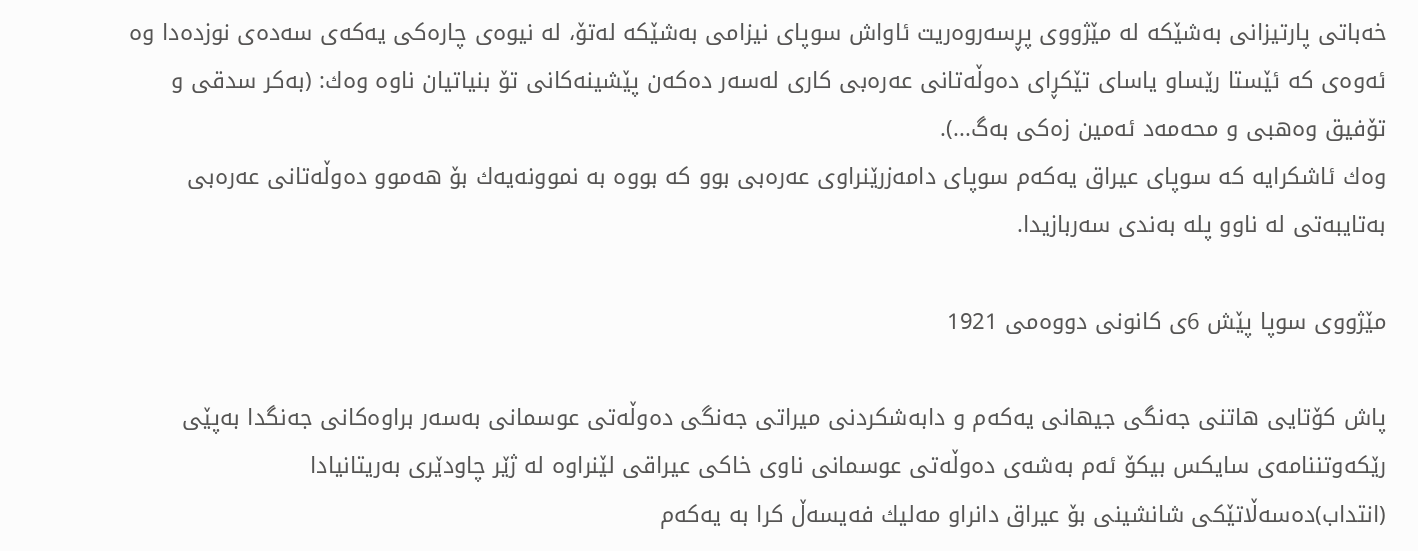خه‌باتی پارتیزانی به‌شێكه‌ له‌ مێژووی پڕسه‌روه‌ریت ئا‌واش سوپای نیزامی به‌شێكه‌ له‌تۆ، له‌ نیوه‌ی چاره‌كی یه‌كه‌ی سه‌ده‌ی نوزده‌دا وه‌ ئه‌وه‌ی كه‌ ئێستا رێساو یاسای تێكڕای ده‌وڵه‌تانی عه‌ره‌بی‌ كاری له‌سه‌ر ده‌كه‌ن پێشینه‌كانی تۆ بنیاتیان ناوه‌ وه‌ك: (به‌كر سدقی و تۆفیق وه‌هبی و محه‌مه‌د ئه‌مین زه‌كی به‌گ...).
وه‌ك ئاشكرایه‌ كه‌ سوپای عیراق یه‌كه‌م سوپای دامه‌زرێنراوی عه‌ره‌بی بوو كه‌ بووه‌ به‌ نموونه‌یه‌ك بۆ هه‌موو ده‌وڵه‌تانی عه‌ره‌بی به‌تایبه‌تی له‌ ناوو پله‌ به‌ندی سه‌ربازیدا.

مێژووی سوپا پێش 6ی كانونی دووه‌می 1921

پاش كۆتایی هاتنی جه‌نگی جیهانی یه‌كه‌م و دابه‌شكردنی میراتی جه‌نگی ده‌وڵه‌تی عوسمانی به‌سه‌ر براوه‌كانی جه‌نگدا به‌پێی رێكه‌وتننامه‌ی سایكس بیكۆ ئه‌م به‌شه‌ی ده‌وڵه‌تی عوسمانی ناوی خاكی عیراقی لێنراوه‌ له‌ ژێر چاودێری به‌ریتانیادا (انتداب)ده‌سه‌ڵاتێكی شانشینی بۆ عیراق دانراو مه‌لیك فه‌یسه‌ڵ كرا به‌ یه‌كه‌م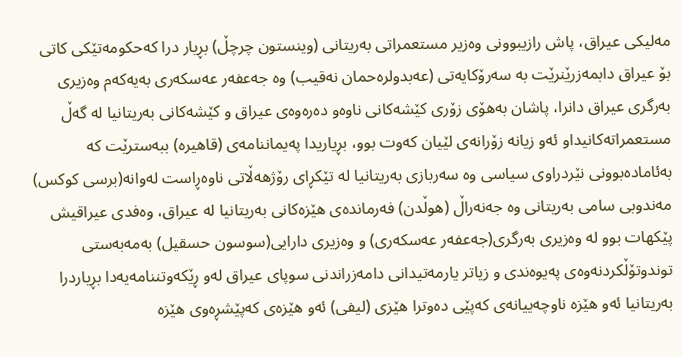مه‌لیكی عیراق، پاش رازیبوونی وه‌زیر مستعمراتی به‌ریتانی (وینستون چرچڵ) بڕیار درا كه‌حكومه‌تێكی كاتی بۆ عیراق دابمه‌زرێنرێت به‌ سه‌رۆكایه‌تی (عه‌بدولره‌حمان نه‌قیب) وه‌ جه‌عفه‌ر عه‌سكه‌ری به‌یه‌كه‌م وه‌زیری به‌رگری عیراق دانرا، پاشان‌ به‌هۆی زۆری كێشه‌كانی ناوه‌و ‌ده‌ره‌وه‌ی عیراق و كێشه‌كانی به‌ریتانیا له‌ گه‌ڵ مستعمراته‌كانیداو ئه‌و زیانه‌ زۆرانه‌ی لێیان كه‌وت بوو،‌ بڕیاریدا په‌یماننامه‌ی (قاهیره‌) ببه‌سترێت كه‌ به‌ئاماده‌بوونی نێردراوی سیاسی وه سه‌ربازی به‌ریتانیا له‌ تێكڕای رۆژهه‌ڵاتی ناوه‌ڕاست له‌وانه‌(برسی كوكس) مه‌ندوبی سامی به‌ریتانی وه‌ جه‌نه‌راڵ (هوڵدن) فه‌رمانده‌ی هێزه‌كانی به‌ریتانیا له‌ عیراق، وه‌فدی عیراقیش پێكهات بوو له‌ وه‌زیری به‌رگری(جه‌عفه‌ر عه‌سكه‌ری) و وه‌زیری دارایی(سوسون حسقیل) به‌مه‌به‌ستی توندوتۆڵكردنه‌وه‌ی په‌یوه‌ندی و زیاتر یارمه‌تیدانی ‌دامه‌زراندنی سوپای عیراق له‌و‌ ڕێكه‌وتننامه‌یه‌دا بڕیاردرا به‌ریتانیا ئه‌و هێزه‌ ناوچه‌ییانه‌ی كه‌پێی ده‌وترا هێزی (لیفی) ئه‌و هێزه‌ی‌ كه‌پێشڕه‌وی هێزه‌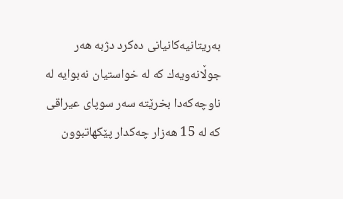به‌ریتانیه‌كانیانی ده‌كرد دژبه‌ هه‌ر جوڵانه‌ویه‌ك كه‌ له‌ خواستیان نه‌بوایه‌ له‌ ناوچه‌كه‌دا بخرێته‌ سه‌ر سوپای عیراقی كه‌ له‌ 15 هه‌زار چه‌كدار پێكهاتبوون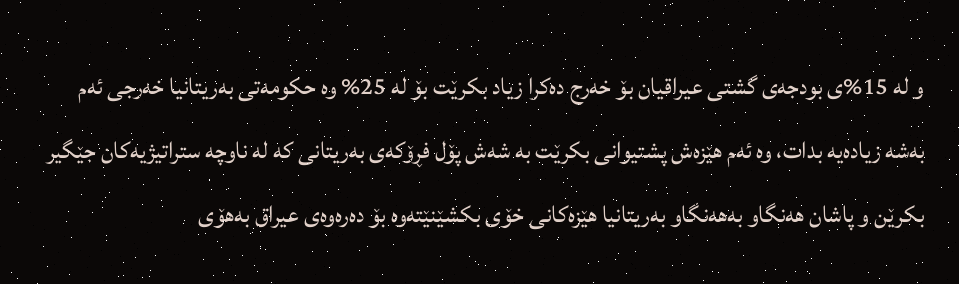و‌‌ له‌ 15%ی بودجه‌ی گشتی عیراقیان بۆ خه‌رج ده‌كرا زیاد بكرێت بۆ له‌ 25% وه‌ حكومه‌تی به‌ریتانیا خه‌ر‌جی ئه‌م به‌شه‌ زیاده‌یه‌ بدات، وه‌ ئه‌م هێزه‌ش پشتیوانی بكرێت به‌ شه‌ش پۆل فڕۆكه‌ی به‌ریتانی كه‌‌ له‌ ناوچه‌ ستراتیژیه‌كان جێگیر بكرێن و پاشان هه‌نگاو به‌هه‌نگاو به‌ریتانیا هێزه‌كانی خۆی بكشێنێته‌وه‌ بۆ ده‌ره‌وه‌ی عیراق به‌هۆی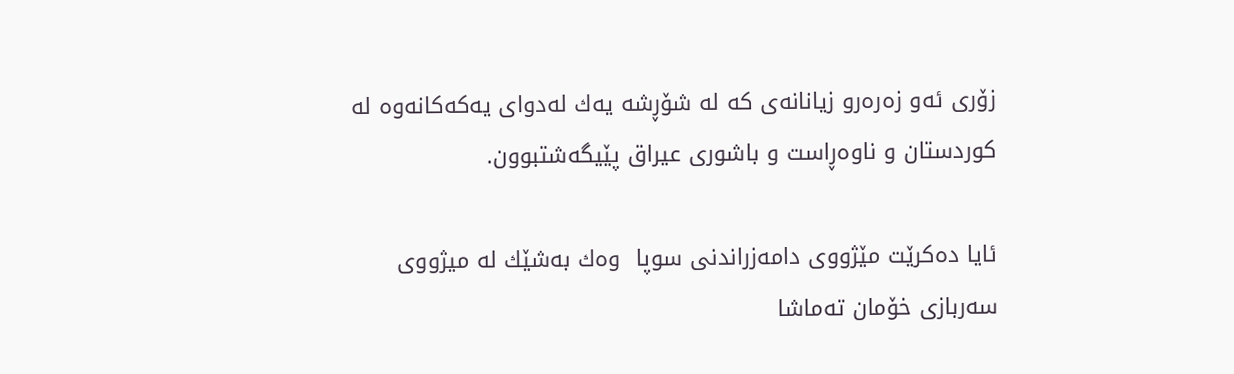زۆری ئه‌و زه‌ره‌رو زیانانه‌ی كه‌ له‌ شۆڕشه‌ یه‌ك له‌دوای یه‌كه‌كانه‌وه ‌له‌ كوردستان و ناوه‌ڕاست و باشوری عیراق پێیگه‌شتبوون.

ئایا ده‌كرێت مێژووی دامه‌زراندنی سوپا  وه‌ك به‌شێك له‌ میژووی سه‌ربازی خۆمان ته‌ماشا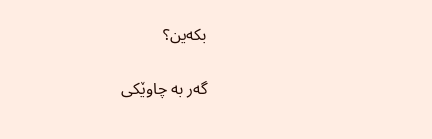بكه‌ین؟

گه‌ر به‌ چاوێكی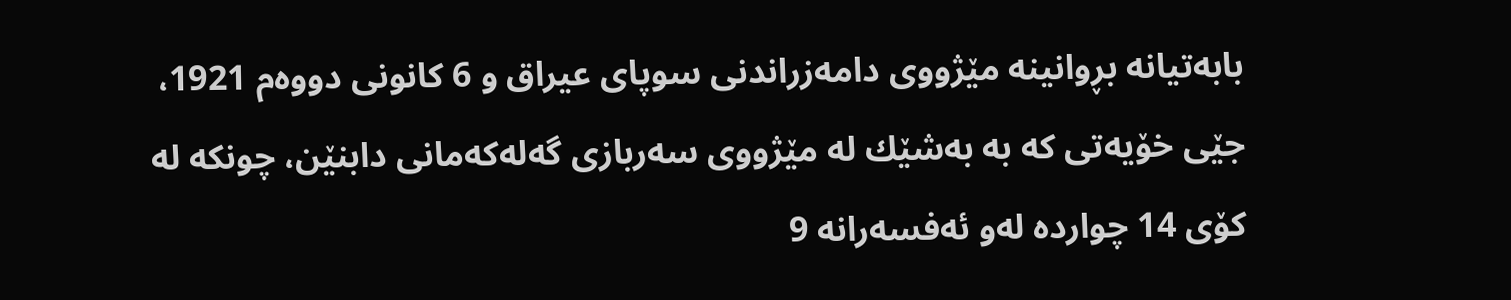بابه‌تیانه‌ بڕوانینه‌‌ مێژووی دامه‌زراندنی سوپای عیراق و 6 كانونی دووه‌م 1921، جێی خۆیه‌تی كه‌ به‌ به‌شێك له‌ مێژووی سه‌ربازی گه‌له‌كه‌مانی دابنێن، چونكه‌ له‌ كۆی 14 چوارده‌ له‌و ئه‌فسه‌رانه‌ 9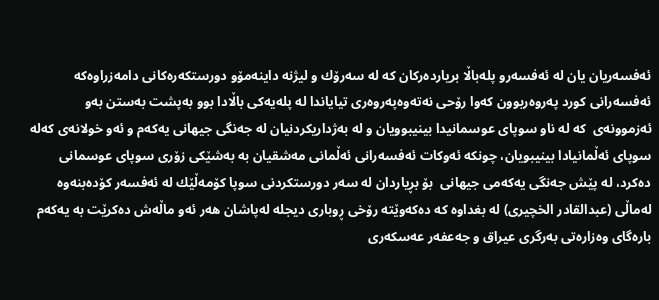ئه‌فسه‌ریان‌ یان له‌ ئه‌فسه‌رو‌ پله‌باڵا بریارده‌ركان كه‌ له‌ سه‌رۆك و لیژنه‌ داینه‌مۆو دورستكه‌ره‌كانی دامه‌زراوه‌كه‌ ئه‌فسه‌رانی كورد په‌روه‌ربوون كه‌وا رۆحی نه‌ته‌وه‌په‌روه‌ری تیایاندا له‌ پله‌یه‌كی باڵادا بوو ‌به‌پشت به‌ستن به‌و ئه‌زموونه‌ی ‌ كه‌ له‌ ناو سوپای عوسمانیدا بینیبوویان و له‌ به‌ژداریكردنیان له‌ جه‌نگی جیهانی یه‌كه‌م و ئه‌و خولانه‌ی كه‌له‌ سوپای ئه‌ڵمانیادا بینیبویان، چونكه‌ ئه‌وكات ئه‌فسه‌رانی ئه‌ڵمانی مه‌شقیان به‌ به‌شێكی زۆری سوپای عوسمانی ده‌كرد، له‌ پێش جه‌نگی یه‌كه‌می جیهانی ‌ بۆ بڕیاردان له‌ سه‌ر دورستكردنی سوپا كۆمه‌ڵێك له‌ ئه‌فسه‌ر كۆده‌بنه‌وه‌ له‌ماڵی (عبدالقادر الخچیری) له‌ ‌بغداوه‌ كه‌ ده‌كه‌وێته‌ رۆخی ڕوباری دیجله له‌پاشان هه‌ر ئه‌و ماڵه‌ش ده‌كرێت به‌ یه‌كه‌م باره‌گای وه‌زاره‌تی به‌رگری عیراق و‌ جه‌عفه‌ر عه‌سكه‌ری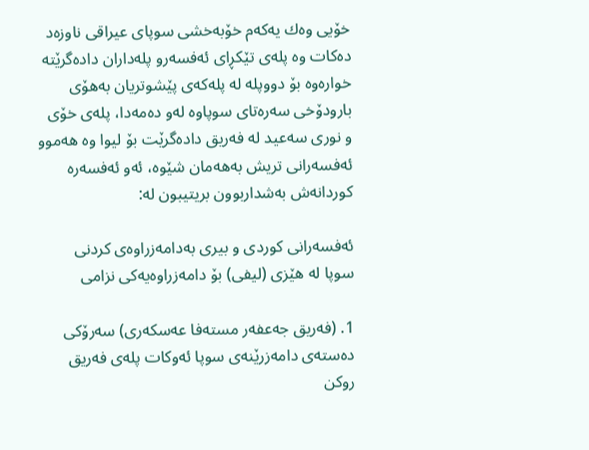خۆیی وه‌ك یه‌كه‌م خۆبه‌خشی سوپای عیراقی ناوزه‌د ده‌كات وه‌ پله‌ی تێكڕای ئه‌فسه‌رو پله‌داران داده‌گرێته‌ خواره‌وه‌ بۆ دووپله‌ له‌ پله‌كه‌ی پێشوتریان به‌هۆی بارودۆخی سه‌ره‌تای سوپاوه‌ له‌و ده‌مه‌دا، ‌پله‌ی خۆی و نوری سه‌عید له‌ فه‌ریق‌ داده‌گرێت بۆ لیوا وه‌ هه‌موو ئه‌فسه‌رانی تریش به‌هه‌مان شێوه،‌ ئه‌و ئه‌‌فسه‌ره‌ كوردانه‌ش به‌شداربوون بریتیبون له:

ئه‌فسه‌رانی كوردی و بیری به‌دامه‌زراوه‌ی كردنی  سوپا له‌ هێزی (لیفی) بۆ دامه‌زراوه‌یه‌كی نزامی

1. (فه‌ریق جه‌عفه‌ر مسته‌فا عه‌سكه‌ری) سه‌رۆكی ده‌سته‌ی دامه‌زرێنه‌ی سوپا ئه‌وكات پله‌ی فه‌ریق روكن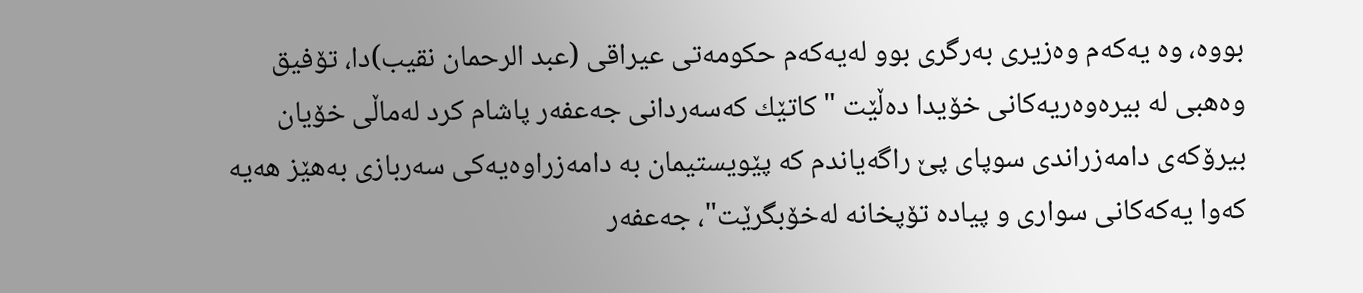بووه، ‌وه‌ ‌یه‌كه‌م وه‌زیری به‌رگری‌ بوو له‌یه‌كه‌م حكومه‌تی عیراقی (عبد الرحمان نقیب)دا، تۆفیق وه‌هبی له‌ بیره‌وه‌ریه‌كانی خۆیدا ده‌ڵێت "كاتێك كه‌سه‌ردانی جه‌عفه‌ر پاشام كرد له‌ماڵی خۆیان بیرۆكه‌ی دامه‌زراندی سوپای پێ راگه‌یاندم كه‌ پێویستیمان به دامه‌زراوه‌یه‌كی سه‌ربازی به‌‌هێز هه‌یه‌ كه‌وا یه‌كه‌كانی سواری و پیاده‌ تۆپخانه‌ له‌خۆبگرێت"، جه‌عفه‌ر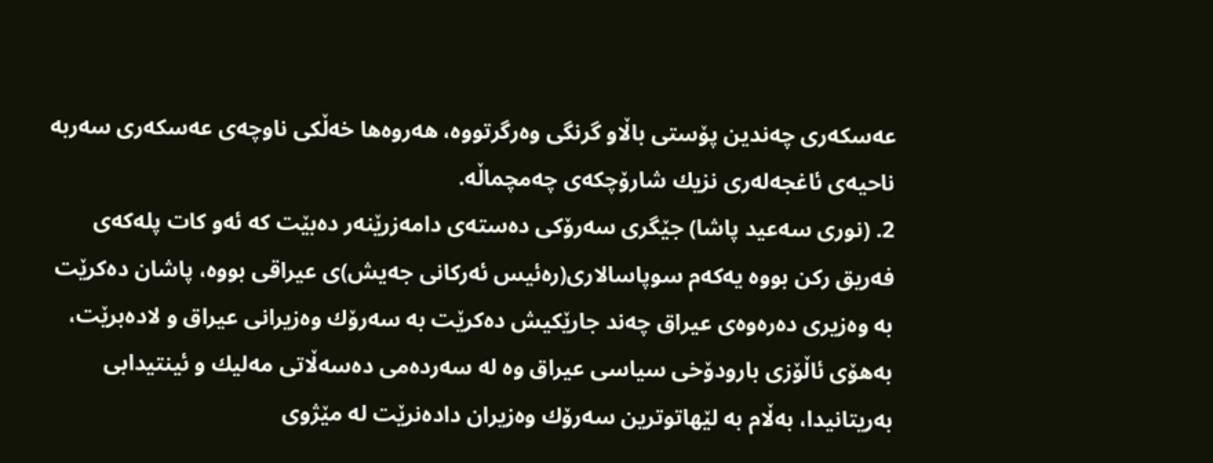عه‌سكه‌ری چه‌ندین پۆستی باڵاو گرنگی وه‌رگرتووه‌،‌ هه‌روه‌ها ‌خه‌ڵكی ناوچه‌ی عه‌سكه‌ری سه‌ربه‌ ناحیه‌ی ئاغجه‌له‌ری نزیك شارۆچكه‌ی چه‌مچماڵه.
2. (نوری سه‌عید پاشا) جێگری سه‌رۆكی ده‌سته‌ی دامه‌زرێنه‌ر ده‌بێت كه‌ ئه‌و كات پله‌كه‌ی فه‌ریق ركن بووه‌ یه‌كه‌م سوپاسالاری(ره‌ئیس ئه‌ركانی جه‌یش)ی عیراقی بووه‌، ‌پاشان ده‌كرێت به‌ وه‌زیری ده‌ره‌وه‌ی عیراق چه‌ند جارێكیش ده‌كرێت به‌ سه‌رۆك وه‌زیرانی عیراق و لاده‌برێت، به‌هۆی ئاڵۆزی بارودۆخی سیاسی عیراق وه له‌ سه‌رده‌می ده‌سه‌ڵاتی مه‌لیك و ئینتیدابی به‌ریتانیدا، به‌ڵام به‌ لێهاتوترین سه‌رۆك وه‌زیران داده‌نرێت له‌ مێژوی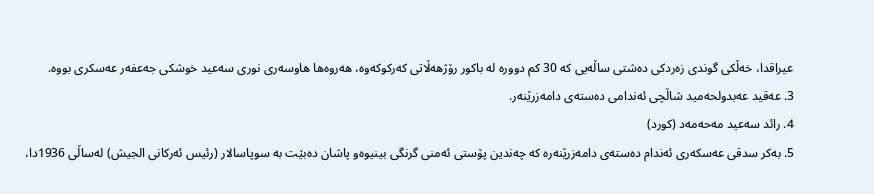عیراقدا، خه‌ڵكی گوندی زه‌ردكی ده‌شتی ساڵه‌یی كه‌ 30 كم دووره‌ له‌ باكور رۆژهه‌ڵاتی كه‌ركوكه‌وه،‌‌ هه‌روه‌ها هاوسه‌ری نوری سه‌عید خوشكی جه‌عفه‌ر عه‌سكری بووه.
3. عه‌قید عه‌بدولحه‌مید شاڵچی ئه‌ندامی ده‌سته‌ی دامه‌زرێنه‌ر.
4. رائد سه‌عید مه‌حه‌مه‌د (كورد)
5. به‌كر سدقی عه‌سكه‌ری ئه‌ندام ده‌سته‌ی دامه‌زرێنه‌ره‌ كه‌ چه‌ندین پۆستی ئه‌منی گرنگی بینیوه‌و ‌پاشان ده‌بێت به‌ سوپاسالار (رئیس ئه‌ركانی الجیش) له‌ساڵی 1936دا،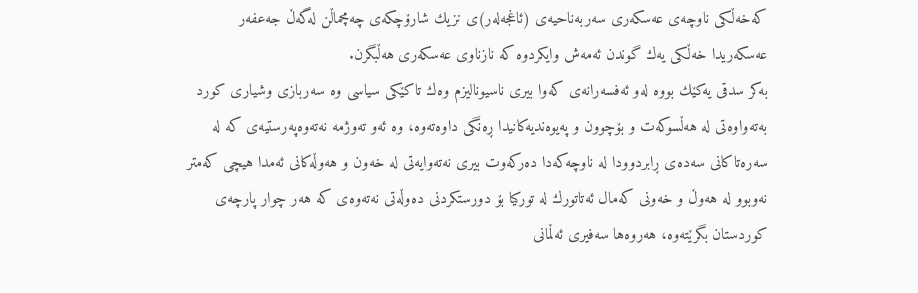كه‌خه‌ڵكی ناوچه‌ی عه‌سكه‌ری سه‌ربه‌ناحیه‌ی (ئاغجه‌له‌ر)ی نزیك شارۆچكه‌ی چه‌مچماڵن له‌گه‌ڵ جه‌عفه‌ر عه‌سكه‌ریدا خه‌ڵكی یه‌ك گوندن ئه‌مه‌ش وایكردوه‌ كه‌ نازناوی عه‌سكه‌ری هه‌ڵبگرن.
به‌كر سدقی یه‌كێك بووه‌ له‌و ئه‌فسه‌رانه‌ی كه‌وا بیری ناسیونالیزم وه‌ك تاكێكی سیاسی وه‌ سه‌ربازی وشیاری كورد به‌ته‌واوه‌تی له‌ هه‌ڵسوكه‌ت و بۆچوون و په‌یوه‌ندیه‌كانیدا ڕه‌نگی داوه‌ته‌وه‌، وه‌ ئه‌و ته‌وژمه‌ نه‌ته‌وه‌په‌رستیه‌ی كه‌ له‌ سه‌ره‌تاكانی سه‌ده‌ی ڕابردوودا له‌ ناوچه‌كه‌دا ده‌ركه‌وت بیری نه‌ته‌وایه‌تی له‌ خه‌ون و هه‌وڵه‌كانی ئه‌مدا هیچی كه‌متر نه‌وبوو له‌ هه‌وڵ و خه‌ونی كه‌مال ئه‌تاتورك له‌ توركیا ‌بۆ دورستكردنی ده‌وڵه‌تی نه‌ته‌وه‌ی كه‌ هه‌ر چوار پارچه‌ی كوردستان بگرێته‌وه‌، هه‌روه‌ها سه‌فیری ئه‌ڵمانی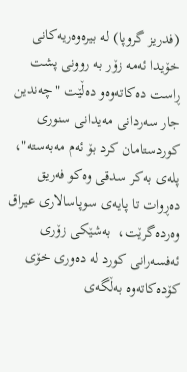(فدریز گروپا) له‌ بیره‌وه‌ریه‌كانی خۆیدا ئه‌مه‌ زۆر به‌ روونی پشت ڕاست ده‌كاته‌وه‌و ده‌ڵێت "چه‌ندین جار سه‌ردانی مه‌یدانی سنوری كوردستا‌مان كرد بۆ ئه‌م مه‌به‌سته‌"، پله‌ی به‌كر سدقی وه‌كو فه‌ریق ده‌ڕوات تا‌ پایه‌ی سوپاسالاری عیراق وه‌رده‌گرێت، ‌ به‌شێكی زۆری ئه‌فسه‌رانی كورد له‌ ده‌وری خۆی كۆده‌كاته‌وه‌ به‌ڵگه‌ی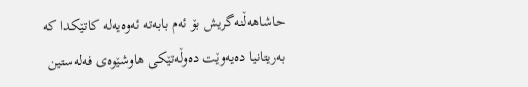حاشاهه‌ڵنه‌گریش بۆ ئه‌م بابه‌ته‌ ئه‌وه‌یه‌له‌ كاتێكدا كه‌ به‌ریتانیا ده‌یه‌وێت ده‌وڵه‌تێكی هاوشێوه‌ی فه‌له‌ستین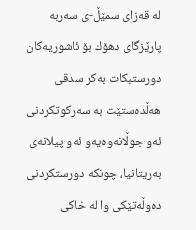له‌ قه‌زای سمێڵ-ی سه‌ربه‌ پارێزگای دهۆك بۆ ئاشوریه‌كان دورستبكات به‌كر سدقی هه‌ڵده‌ستێت به‌ سه‌ركوتكردنی ئه‌و جوڵانه‌وه‌یه‌و ئه‌و پیلانه‌ی به‌ریتانیا، چونكه‌ دورستكردنی ده‌وڵه‌تێكی وا له‌ خاكی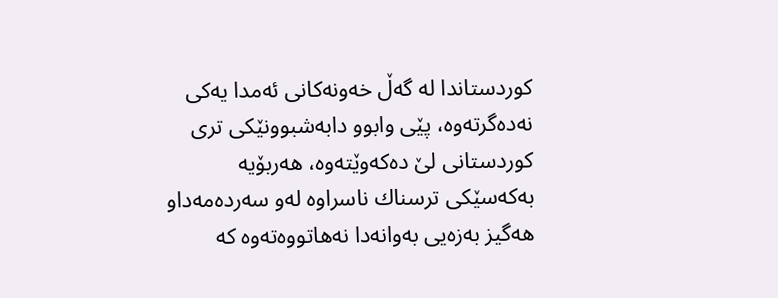كوردستاندا له‌ گه‌ڵ خه‌ونه‌كانی ئه‌مدا یه‌كی نه‌ده‌گرته‌وه،‌ پێی وابوو دابه‌شبوونێكی تری كوردستانی لێ ده‌كه‌وێته‌وه‌، هه‌ربۆیه‌ به‌كه‌سێكی ترسناك ناسراوه‌ له‌و سه‌رده‌مه‌داو‌ هه‌گیز به‌زه‌یی به‌وانه‌دا نه‌هاتووه‌ته‌وه‌ كه‌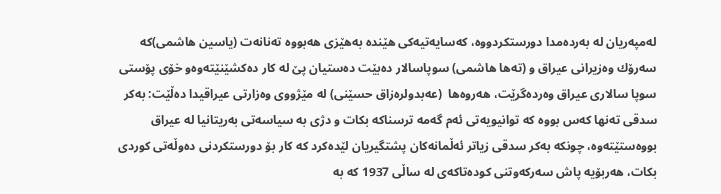له‌مپه‌ریان له‌ به‌رده‌مدا دورستكردووه‌،‌ كه‌سایه‌تیه‌كی هێنده‌ به‌هێزی هه‌بووه‌ ته‌نانه‌ت (یاسین هاشمی)كه‌ سه‌رۆك وه‌زیرانی عیراق و (ته‌ها‌ هاشمی) سوپاسالار ده‌بێت ده‌ستیان پێ له‌ كار ده‌كشێنێته‌وه‌و خۆی پۆستی سوپا سالاری عیراق ‌وه‌رده‌گرێت، هه‌روه‌ها ‌ (عه‌بدولره‌زاق حسێنی) له‌ مێژووی وه‌زارتی عیراقیدا ده‌ڵێت: به‌كر سدقی ته‌نها كه‌س بووه‌ كه‌ توانیویه‌تی ئه‌م گه‌مه‌ ترسناكه‌ بكات و دژی به‌ سیاسه‌تی به‌ریتانیا له‌ عیراق بووه‌ستێته‌وه‌، چونكه‌ به‌كر سدقی زیاتر ئه‌ڵمانه‌كان پشتگیریان لێده‌كرد كه‌ كار بۆ دورستكردنی ده‌وڵه‌تی كوردی بكات،‌ هه‌ربۆیه‌ پاش سه‌ركه‌وتنی كوده‌تاكه‌ی له‌ ‌ساڵی 1937 كه‌ به‌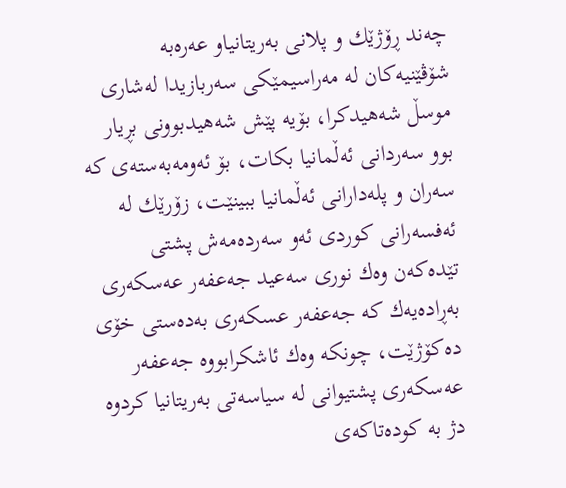چه‌ند ڕۆژێك و ‌پلانی به‌ریتانیاو عه‌ره‌به‌ شۆڤێنیه‌كان له‌ مه‌راسیمێكی‌ سه‌ربازیدا له‌شاری موسڵ شه‌هیدكرا، بۆیه‌ پێش شه‌هیدبوونی بڕیار بوو سه‌ردانی ئه‌ڵمانیا بكات، بۆ ئه‌ومه‌به‌سته‌ی كه‌ سه‌ران و پله‌دارانی ئه‌ڵمانیا ببینێت،‌ زۆرێك له‌ ئه‌فسه‌رانی كوردی ئه‌و سه‌رده‌مه‌ش پشتی تێده‌كه‌ن وه‌ك نوری سه‌عید جه‌عفه‌ر عه‌سكه‌ری به‌ڕاده‌یه‌ك كه‌ جه‌عفه‌ر عسكه‌ری به‌ده‌ستی خۆی ده‌كۆژێت، چونكه‌ وه‌ك ئاشكرابووه‌ جه‌عفه‌ر عه‌سكه‌ری پشتیوانی له‌ سیاسه‌تی به‌ریتانیا كردوه‌ دژ به‌ كوده‌تاكه‌ی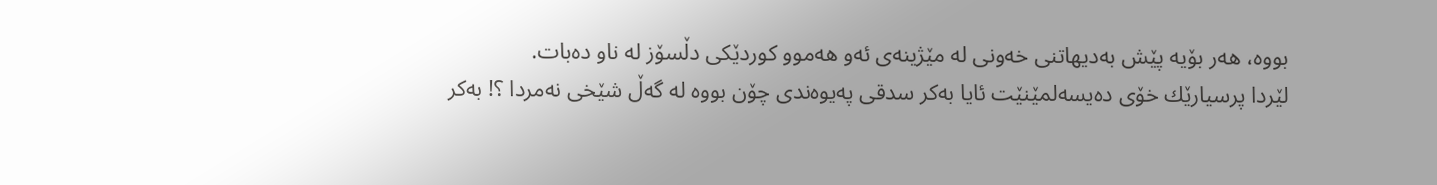بووه،‌ ‌هه‌ر بۆیه‌ پێش به‌دیهاتنی خه‌ونی له‌ مێژینه‌ی ئه‌و هه‌موو كوردێكی دڵسۆز له‌ ناو ده‌بات.
لێردا پرسیارێك خۆی ده‌يسه‌لمێنێت ئایا به‌كر سدقی په‌یوه‌ندی چۆن بووه‌ له‌ گه‌ڵ شێخی نه‌مردا ؟! به‌كر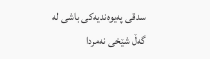سدقی په‌یوه‌ندیه‌كی باشی له‌ گه‌ڵ شێخی نه‌مردا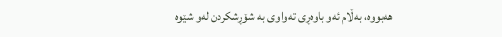هه‌بووه،‌ به‌ڵام ئه‌و باوه‌ڕی ته‌واوی به‌ شۆڕشكردن له‌و شێوه‌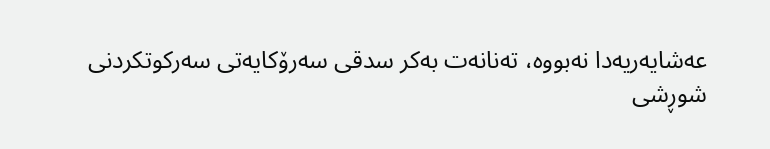عه‌شایه‌ریه‌دا نه‌بووه‌، ته‌نانه‌ت‌ به‌كر سدقی سه‌رۆكایه‌تی سه‌ركوتكردنی شوڕشی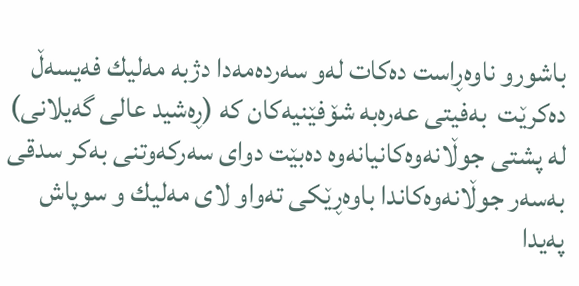باشورو ناوه‌ڕاست ده‌كات له‌و سه‌رده‌مه‌دا دژبه‌ مه‌لیك فه‌یسه‌ڵ ده‌كرێت ‌ به‌فیتی عه‌ره‌به ‌شۆفێنیه‌كان كه‌ (ڕه‌شید عالی گه‌یلانی) له‌ پشتی جوڵانه‌وه‌كانیانه‌وه‌ ده‌بێت دوای سه‌ركه‌وتنی به‌كر سدقی به‌سه‌ر جوڵانه‌وه‌كاندا باوه‌ڕێكی ته‌واو لای مه‌لیك و سوپاش په‌یدا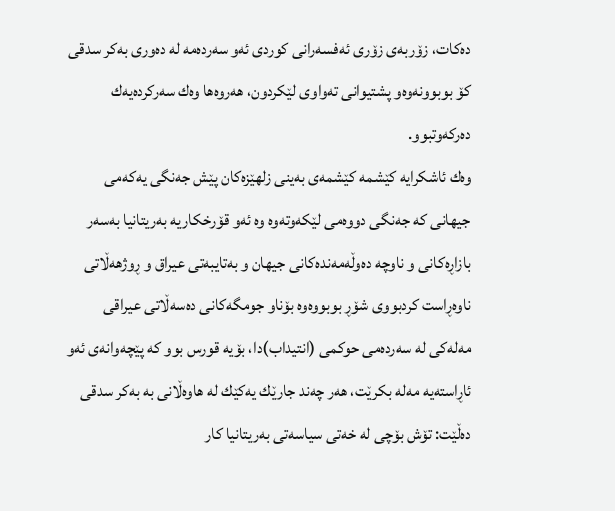ده‌كات، زۆربه‌ی زۆری ئه‌فسه‌رانی كوردی ئه‌و سه‌رده‌مه ‌له‌ ده‌وری به‌كر سدقی كۆ بوبوونه‌وه‌و پشتیوانی ته‌واوی لێكردون، ‌هه‌روه‌ها وه‌ك سه‌ركرده‌یه‌ك ده‌ركه‌وتبوو.
وه‌ك ئاشكرایه‌ كێشمه‌ كێشمه‌ی به‌ینی زلهێزه‌كان پێش جه‌نگی یه‌كه‌می جیهانی كه‌ جه‌نگی دووه‌می لێكه‌وته‌وه‌ وه‌ ئه‌و قۆرخكاریه‌ به‌ریتانیا به‌سه‌ر بازاڕه‌كانی و ناوچه‌ ده‌وڵه‌مه‌نده‌كانی جیهان و به‌تایبه‌تی عیراق و ڕوژهه‌ڵاتی ناوه‌ڕاست كردبووی شۆڕ بوبووه‌وه‌ بۆناو جومگه‌كانی ده‌سه‌ڵاتی عیراقی مه‌له‌كی له‌ سه‌رده‌می حوكمی (انتیداب)دا،‌ بۆیه‌ قورس بوو كه‌ پێچه‌وانه‌ی ئه‌و ئاڕاسته‌یه‌ مه‌له‌ بكرێت، هه‌ر چه‌ند جارێك یه‌كێك له‌ هاوه‌ڵانی به‌ به‌كر سدقی ده‌ڵێت: تۆش بۆچی له‌ خه‌تی سیاسه‌تی به‌ریتانیا كار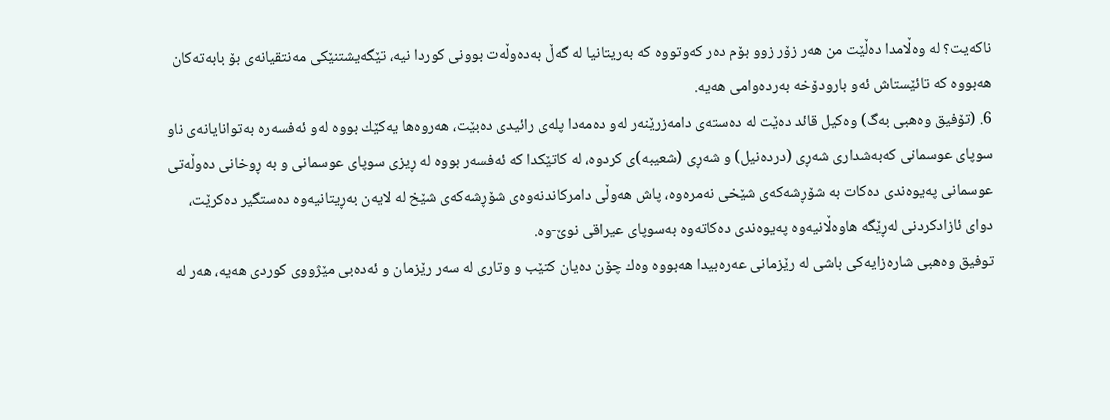ناكه‌یت؟ له‌ وه‌ڵامدا ده‌ڵێت من هه‌ر زۆر زوو بۆم ده‌ر كه‌وتووه‌ كه‌ به‌ریتانیا له‌ گه‌ڵ به‌ده‌وڵه‌ت بوونی كوردا نیه‌، تێگه‌یشتنێكی مه‌نتقیانه‌ی بۆ بابه‌ته‌كان هه‌بووه‌ كه‌ تائێستاش ئه‌و بارودۆخه‌ به‌رده‌وامی هه‌یه.
6. (تۆفیق وه‌هبی به‌گ) وه‌كیل قائد ده‌ێت له‌ ده‌سته‌ی دامه‌زرێنه‌ر له‌و ده‌مه‌دا پله‌ی رائیدی ده‌بێت، هه‌روه‌ها یه‌كێك بووه‌ له‌و ئه‌فسه‌ره‌ به‌توانایانه‌ی ناو سوپای عوسمانی كه‌به‌شداری شه‌ڕی (درده‌نیل) و‌ شه‌ڕی (شعیبه‌)ی كردوه‌، له‌ كاتێكدا كه‌ ئه‌فسه‌ر بووه‌ له‌ ڕیزی سوپای عوسمانی و به‌ ڕوخانی ده‌وڵه‌تی عوسمانی په‌یوه‌ندی ده‌كات به‌ شۆڕشه‌كه‌ی شێخی نه‌مره‌وه‌، پاش هه‌وڵی‌ دامركاندنه‌وه‌ی شۆڕشه‌كه‌ی شێخ له‌ لایه‌ن به‌ڕیتانیه‌وه‌ ده‌ستگیر ده‌كرێت،‌ دوای ئازادكردنی له‌ڕێگه‌ هاوه‌ڵانیه‌وه‌ په‌یوه‌ندی ده‌كاته‌وه‌ به‌سوپای عیراقی نوێ-وه‌‌.
توفیق وه‌هبی شاره‌زایه‌كی باشی له‌ رێزمانی عه‌ره‌بیدا هه‌بووه‌ وه‌ك چۆن ده‌یان كتێب و وتاری له‌ سه‌ر رێزمان و ئه‌ده‌بی مێژووی كوردی هه‌یه‌، هه‌ر له‌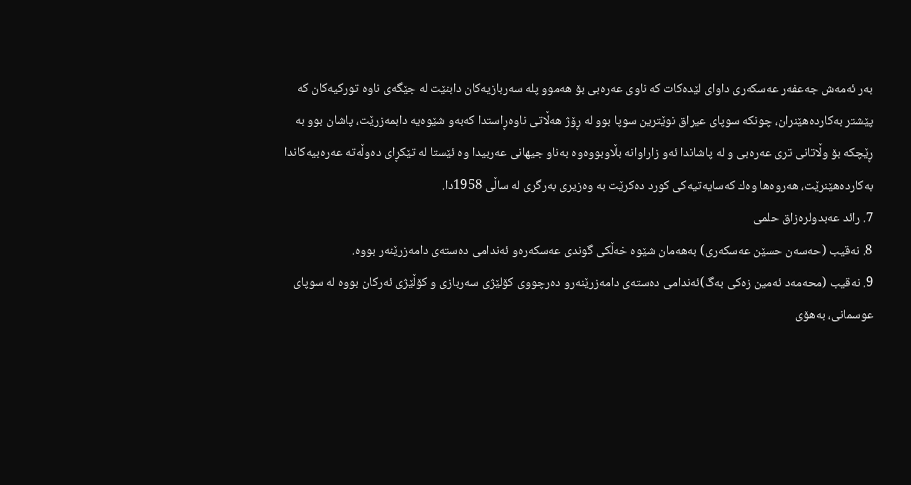به‌ر ئه‌مه‌ش جه‌عفه‌ر عه‌سكه‌ری داوای لێده‌كات كه‌ ناوی عه‌ره‌بی بۆ هه‌موو پله‌ سه‌ربازیه‌كان دابنێت له‌ جێگه‌ی ناوه‌ توركیه‌كان كه‌ پێشتر به‌كارده‌هێنران، چونكه‌ سوپای عیراق نوێترین سوپا بوو له‌ ڕۆژ هه‌ڵاتی ناوه‌ڕاستدا كه‌به‌و شێوه‌یه‌ دابمه‌زرێت، پاشان بوو به‌ ڕێچكه‌ بۆ وڵاتانی تری عه‌ره‌بی و له‌ پاشاندا ئه‌و زاراوانه‌ بڵاوبووه‌وه‌ به‌ناو جیهانی عه‌ربیدا وه‌ ئێستا له‌ تێكڕای ده‌وڵه‌ته‌ عه‌ره‌بیه‌كاندا به‌كارده‌هێنرێت، هه‌روه‌ها وه‌ك كه‌سایه‌تیه‌كی كورد ده‌كرێت به‌ وه‌زیری به‌رگری له‌ ساڵی 1958دا.
7. رائد عه‌بدولره‌زاق حلمی
8. نه‌قیب (حه‌سه‌ن حسێن عه‌سكه‌ری) به‌هه‌مان شێوه‌ خه‌ڵكی گوندی عه‌سكه‌ره‌و ئه‌ندامی ده‌سته‌ی دامه‌زرێنه‌ر بووه‌.
9. نه‌قیب (محه‌مه‌د ئه‌مین زه‌كی به‌گ)ئه‌ندامی ده‌سته‌ی دامه‌زرێنه‌رو ده‌رچووی كۆلێژی سه‌ربازی و كۆڵێژی ئه‌ركان بووه‌ له‌ سوپای عوسمانی، به‌هۆی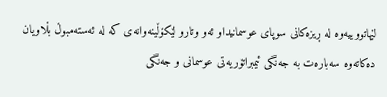لێهاتووییه‌وه‌ له‌ ڕیزه‌كانی سوپای عوسمانیداو ئه‌و وتارو لێكۆڵینه‌وانه‌ی كه‌ له‌ ئه‌سته‌مبوڵ بڵاویان ده‌كاته‌وه‌ سه‌باره‌ت به‌ جه‌نگی ئیمبراتۆریه‌تی عوسمانی و ‌جه‌نگی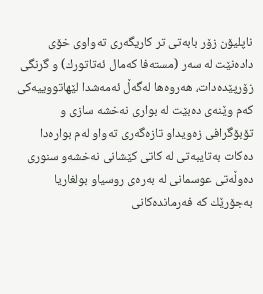ناپلیۆن زۆر بابه‌تی تر كاریگه‌ری ته‌واوی خۆی داده‌نێت له‌ سه‌ر (مسته‌فا كه‌مال ئه‌تاتورك) و‌ گرنگی زۆرپێده‌دات، هه‌روه‌ها له‌گه‌ڵ ئه‌مه‌شدا ‌لێهاتووییه‌كی كه‌م وێنه‌ی ده‌بێت له‌ بواری نه‌خشه‌ سازی و تۆبۆگرافی زه‌ویداو‌ تازه‌گه‌ری ته‌واو له‌م‌ بواره‌دا ده‌كات به‌تایبه‌تی له‌ كاتی كێشانی نه‌خشه‌و سنوری ده‌وڵه‌تی عوسمانی له‌ به‌ره‌ی روسیاو بولغاریا به‌جۆرێك كه‌ فه‌رمانده‌كانی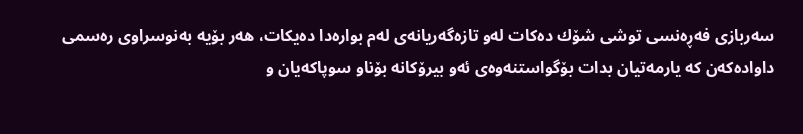سه‌ربازی فه‌ڕه‌نسی توشی شۆك ده‌كات له‌و تازه‌گه‌ریانه‌ی له‌م بواره‌دا ده‌یكات،‌ هه‌ر بۆیه‌ به‌نوسراوی ره‌سمی داواده‌كه‌ن كه‌ یارمه‌تیان بدات بۆگواستنه‌وه‌ی ئه‌و بیرۆكانه‌ بۆناو سوپاكه‌یان و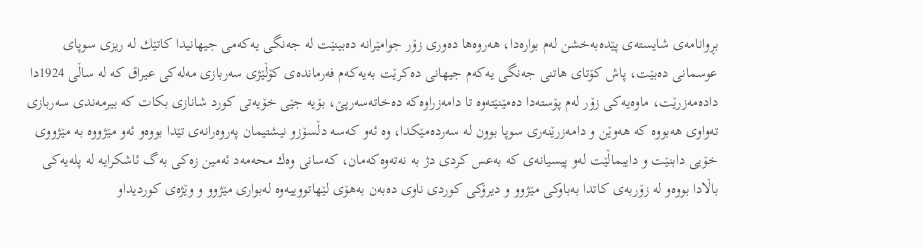بڕوانامه‌ی شایسته‌ی پێده‌به‌خشن له‌م بواره‌دا، هه‌روه‌ها ده‌وری زۆر جوامێرانه‌ ده‌بینێت له‌ جه‌نگی یه‌كه‌می جیهانیدا كاتێك له‌ ریزی سوپای عوسمانی ده‌بێت، پاش كۆتای هاتنی جه‌نگی یه‌كه‌م جیهانی ده‌كرێت به‌یه‌كه‌م فه‌رمانده‌ی كۆڵێژی سه‌ربازی مه‌له‌كی عیراق كه‌ له‌ ساڵی 1924دا داده‌مه‌زرێت، ماوه‌یه‌كی زۆر له‌م پۆسته‌دا‌ ده‌مێنێته‌وه‌ تا دامه‌زراوه‌كه‌ ده‌خاته‌سه‌رپێ، بۆیه‌ جێی خۆیه‌تی كورد شانازی بكات كه‌ بیرمه‌ندی سه‌ربازی ته‌واوی هه‌بووه‌ كه‌ هه‌وێن و دامه‌زرێنه‌ری سوپا بوون له‌ سه‌رده‌مێكدا،‌ وه‌ ئه‌و كه‌سه‌ دڵسۆزو نیشتیمان په‌روه‌رانه‌ی تێدا بووه‌و‌ ئه‌و مێژووه‌ به‌ مێژووی خۆیی دابنێت و دایبماڵێت له‌و پیسیانه‌ی كه‌ به‌عس كردی دژ به‌ نه‌ته‌وه‌كه‌مان، كه‌سانی وه‌ك محه‌مه‌د ئه‌مین زه‌كی به‌گ ئاشكرایه‌ له‌ پله‌یه‌كی باڵادا بووه‌و‌ له‌ زۆربه‌ی كاتدا به‌باوكی مێژوو و دیرۆكی كوردی ناوی ده‌به‌ن به‌هۆی لێهاتووییه‌وه‌ له‌بواری مێژوو و وێژه‌ی كوردیداو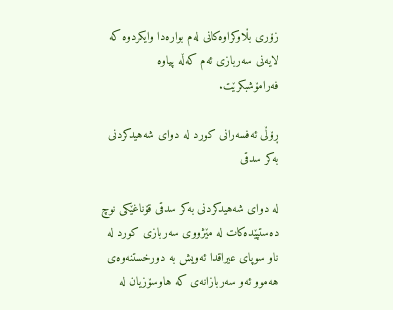زۆری بڵاوكراوه‌كانی له‌م بواره‌دا وایكردوه‌ كه‌ لایه‌نی سه‌ربازی ئه‌م كه‌ڵه‌ پیاوه‌ فه‌رامۆشبكرێت.

ڕۆڵی ئه‌فسه‌رانی كورد له‌ دوای شه‌هیدكردنی به‌كر سدقی

له‌ دوای شه‌هیدكردنی به‌كر سدقی قۆناغێكی نوچ ده‌ستپێده‌كات‌ له‌ مێژووی سه‌ربازی كورد له‌ ناو سوپای عیراقدا ئه‌ویش به‌ دورخستنه‌وه‌ی هه‌موو ئه‌و سه‌ربازانه‌ی كه هاوسۆزیان له‌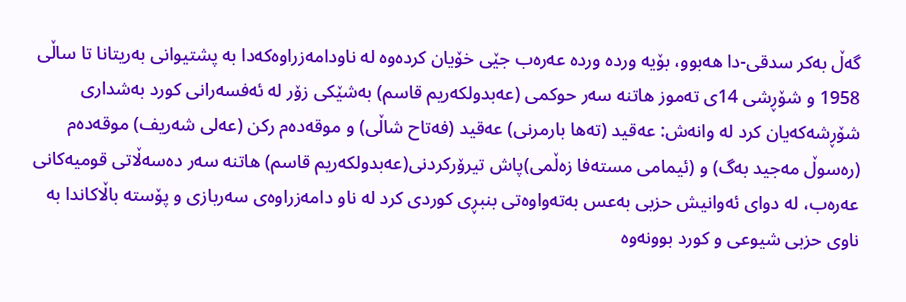گه‌ڵ به‌كر سدقی-دا هه‌بوو، بۆیه‌ ورده‌ ورده‌ عه‌ره‌ب جێی خۆیان كرده‌وه‌ له‌ ناودامه‌زراوه‌كه‌دا به‌ پشتیوانی به‌ریتانا تا ساڵی 1958 و شۆڕشی 14ی ته‌موز هاتنه‌ سه‌ر حوكمی (عه‌بدولكه‌ریم قاسم) به‌شێكی زۆر له‌ ئه‌فسه‌رانی كورد به‌شداری شۆڕشه‌كه‌یان كرد له‌ وانه‌ش: عه‌قید (ته‌ها‌ بارمرنی) عه‌قید (فه‌تاح شاڵی) و موقه‌ده‌م ركن (عه‌لی شه‌ریف) موقه‌ده‌م (ره‌سوڵ مه‌جید به‌گ) و (ئیمامی مسته‌فا زه‌ڵمی)پاش تیرۆركردنی(عه‌بدولكه‌ریم قاسم) ها‌تنه‌ سه‌ر ده‌سه‌ڵاتی قومیه‌كانی عه‌ره‌ب، ‌له‌ دوای ئه‌وانیش حزبی به‌عس به‌ته‌واوه‌تی بنبڕی كوردی كرد له‌ ناو دامه‌زراوه‌ی سه‌ربازی و پۆسته‌ باڵاكاندا به‌ ناوی حزبی شیوعی و كورد بوونه‌وه‌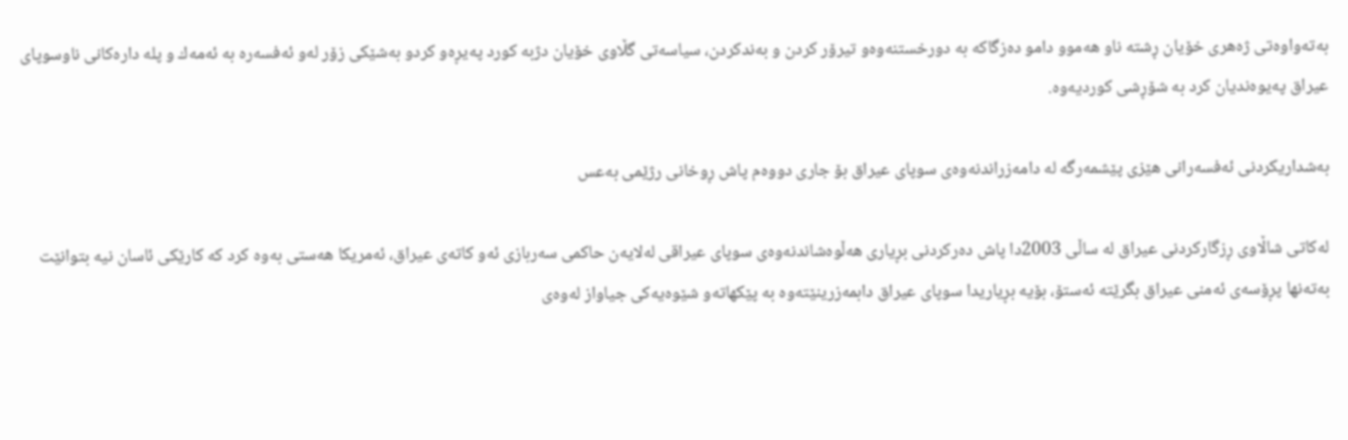به‌ته‌واوه‌تی ژه‌هری خۆیان ڕشته‌ ناو هه‌موو دامو ده‌زگاكه‌ به‌ دورخستنه‌وه‌و تیرۆر كردن و به‌ندكردن، سیاسه‌تی گڵاوی خۆیان دژبه‌ كورد په‌یڕه‌و كردو‌ به‌شێكی زۆر له‌و ئه‌فسه‌ره‌ به‌ ئه‌مه‌ك و پله‌ داره‌كانی ناوسوپای عیراق په‌یوه‌ندیان كرد به‌ شۆڕشی كوردیه‌وه‌.

به‌شداریكردنی ئه‌فسه‌رانی هێزی پێشمه‌رگه‌ له‌ دامه‌زراندنه‌وه‌ی سوپای عیراق بۆ جاری دووه‌م پاش ڕوخانی رژێمی به‌عس

له‌كاتی شاڵاوی ڕزگاركردنی عیراق له‌ ساڵی 2003دا پاش ده‌ركردنی بڕیاری هه‌ڵوه‌شاندنه‌وه‌ی سوپای عیراقی له‌لایه‌ن حاكمی سه‌ربازی ئه‌و كاته‌ی عیراق، ئه‌مریكا هه‌ستی به‌وه‌ كرد كه‌ كارێكی ئاسان نیه‌ بتوانێت به‌ته‌نها پڕۆسه‌ی ئه‌منی عیراق بگرێته‌ ئه‌ستۆ، بۆیه‌ بڕیاریدا سوپای عیراق دابمه‌زرینێته‌وه‌ به‌ پێكهاته‌و شێوه‌یه‌كی جیاواز له‌وه‌ی‌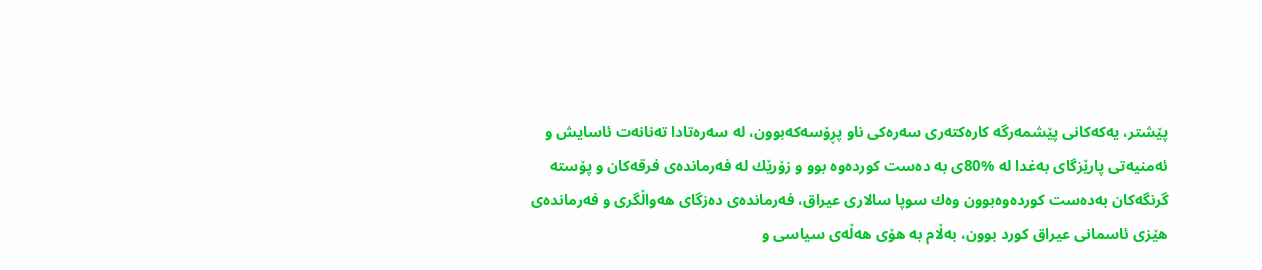پێشتر، یه‌كه‌كانی پێشمه‌رگه‌ كاره‌كته‌ری سه‌ره‌كی ناو پڕۆسه‌كه‌بوون، له‌ سه‌ره‌تادا ته‌نانه‌ت ئاسایش و ئه‌منیه‌تی پارێزگای به‌غدا له‌ %80ی به‌ ده‌ست كورده‌وه‌ بوو و زۆرێك له‌ فه‌رمانده‌ی فرقه‌كان و پۆسته‌ گرنگه‌كان به‌ده‌ست كورده‌وه‌بوون وه‌ك سوپا سالاری عیراق، فه‌رمانده‌ی ده‌زگای هه‌واڵگری و فه‌رمانده‌ی هێزی ئاسمانی عیراق كورد بوون، به‌ڵام به‌ هۆی هه‌ڵه‌ی سیاسی و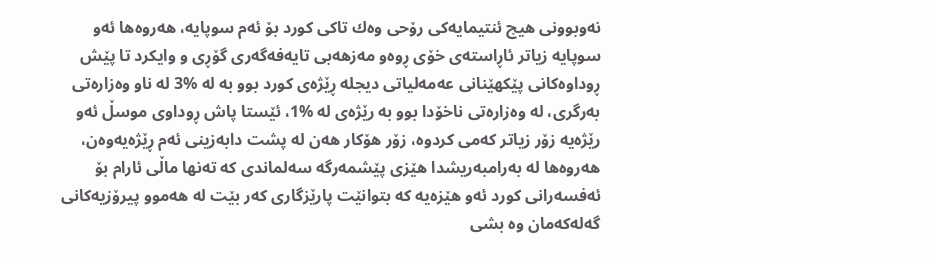نه‌وبوونی هیچ ئنتیمایه‌كی رۆحی وه‌ك تاكی كورد بۆ ئه‌م سوپایه‌، ‌هه‌روه‌ها ئه‌و ‌ سوپایه ‌زیاتر ئاڕاسته‌ی خۆی ڕوه‌و مه‌زهه‌بی تایه‌فه‌گه‌ری گۆڕی و‌ وایكرد تا پێش ڕوداوه‌كانی پێكهێنانی عه‌مه‌لیاتی دیجله‌ ڕێژه‌ی كورد بوو به‌ له‌ %3 له‌ ناو وه‌زاره‌تی به‌رگری، له‌ وه‌زاره‌تی ناخۆدا بوو به‌ رێژه‌ی له‌ %1، ئێستا پاش ڕوداوی موسڵ ئه‌و رێژه‌یه‌ زۆر زیاتر كه‌می كردوه‌، زۆر هۆكار هه‌ن له‌ پشت دابه‌زینی ئه‌م ڕێژه‌یه‌وه‌ن، هه‌روه‌ها له‌ به‌رامبه‌ریشدا‌ هێزی پێشمه‌رگه‌ سه‌لماندی كه ته‌نها ماڵی ئارام بۆ ئه‌فسه‌رانی كورد ئه‌و هێزه‌یه‌ كه‌ بتوانێت پارێزگاری كه‌ر بێت له‌ هه‌موو پیرۆزیه‌كانی گه‌له‌كه‌مان وه‌ بشی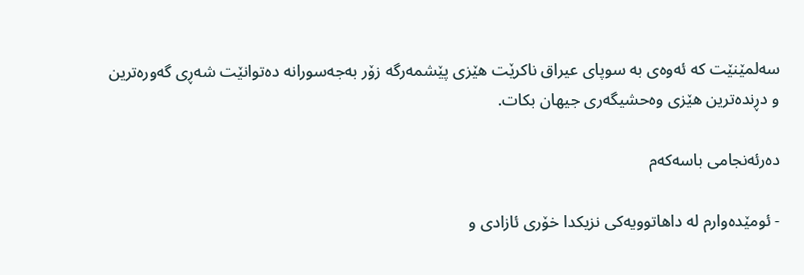سه‌لمێنێت كه‌ ئه‌وه‌ی به‌ سوپای عیراق ناكرێت هێزی پێشمه‌رگه‌ زۆر به‌جه‌سورانه‌ ده‌توانێت شه‌ڕی گه‌وره‌ترین و دڕنده‌ترین هێزی وه‌حشیگه‌ری جیهان بكات.

ده‌رئه‌نجامی باسه‌كه‌م

- ئومێده‌وارم له‌ داهاتوویه‌كی نزیكدا خۆری ئازادی و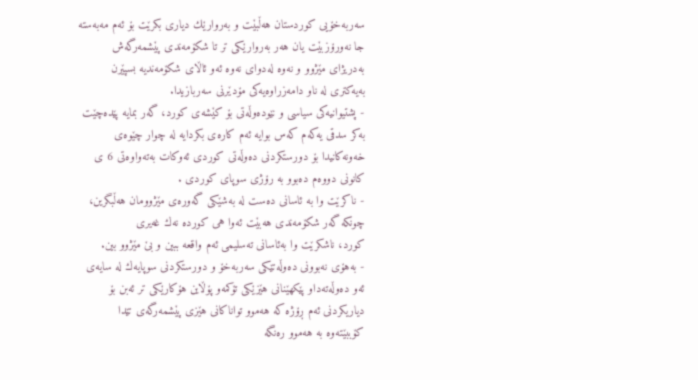سه‌ربه‌خۆیی كوردستان هه‌ڵبێت و به‌روارێك دیاری بكرێت بۆ ئه‌م مه‌به‌سته‌ جا نه‌ورۆزبێت یان هه‌ر به‌روارێكی تر تا شكۆمه‌ندی پێشمه‌رگه‌ش به‌دریژای مێژوو و نه‌وه‌ له‌دوای نه‌وه‌ ئه‌و ئاڵای شكۆمه‌ندیه‌ بسپێرن به‌یه‌كتری له‌ ناو دامه‌زراوه‌یه‌كی مۆدێرنی سه‌ربازیدا.
- پشتیوانیه‌كی سیاسی و نێوده‌وڵه‌تی بۆ كێشه‌ی كورد، گه‌ر بمایه‌ پێده‌چێت‌ به‌كر سدقی یه‌كه‌م كه‌س بوایه‌ ئه‌م كاره‌ی بكردایه‌ له‌ چوار چێوه‌ی خه‌ونه‌كانیدا بۆ دورستكردنی ده‌وڵه‌تی كوردی ئه‌وكات به‌ته‌واوه‌تی 6 ی كانونی دووه‌م ده‌بوو به‌ رۆژی سوپای كوردی .
- ناكرێت وا به‌ ئاسانی ده‌ست له‌ به‌شێكی گه‌وره‌ی مێژوومان هه‌ڵبگرین، چونكه‌ گه‌ر شكۆمه‌ندی هه‌بێت ئه‌وا هی كورده‌ نه‌ك غه‌یری كورد، ‌ناشكرێت وا به‌ئاسانی ته‌سلیمی ئه‌م واقعه‌ ببین و بێ مێژوو بین.
- به‌هۆی نه‌بوونی ده‌وڵه‌تێكی سه‌ربه‌خۆ و دورستكردنی سوپایه‌ك له‌ سایه‌ی ئه‌و ده‌وڵه‌ته‌داو ‌پێكهێنانی هێزێكی تۆكمه‌و پۆڵاین هۆكارێكی تر ئه‌بن بۆ دیاریكردنی ئه‌م ڕۆژه‌ كه‌ هه‌موو تواناكانی هێزی پێشمه‌رگه‌ی‌ تێدا كۆببێته‌وه‌ به‌ هه‌موو ره‌نگه‌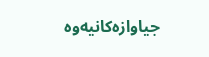جیاوازه‌كانیه‌وه‌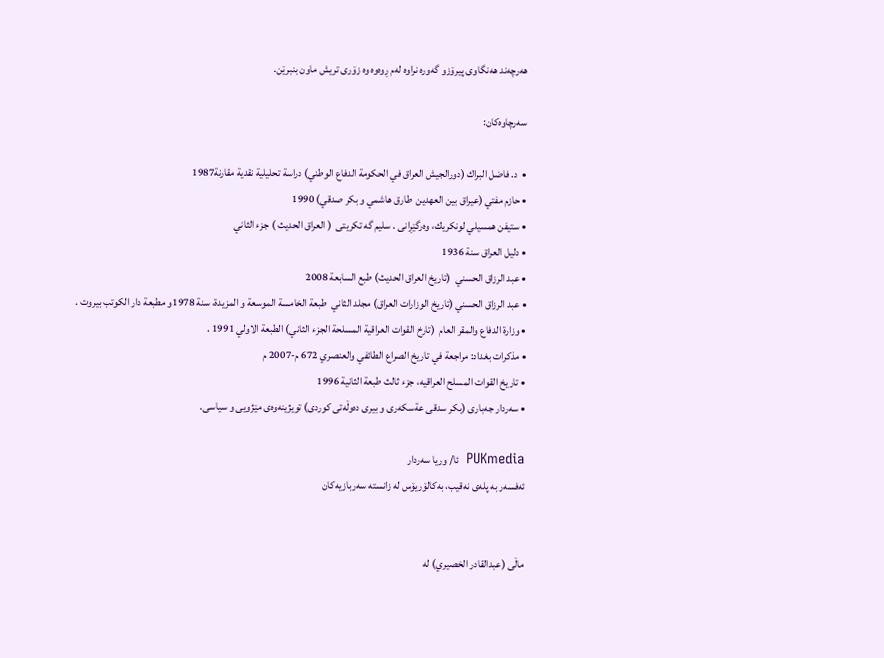هه‌رچه‌ند هه‌نگاوی پیرۆزو گه‌وره‌ نراوه‌ له‌م ڕوه‌وه‌ وه‌ زۆری تریش ماون‌ بنبرێن.

سه‌رچاوه‌كان:

•  د. فاضل البراك (دورالجيش العراق في الحكومة الدفاع الوطني) دراسة تحليلية نقدية مقارنة1987
• حازم مفتي (عیراق بین العهدین  طارق هاشمي و بكر صدقي) 1990
• ستيفن همسيلي لونكريك، وه‌رگێڕانی . سلیم گه‌ تكریتی  ( العراق الحدیث ) جزء الثاني
• دليل العراق سنة 1936
• عبد الرزاق الحسني  (تاريخ العراق الحديث) طبع السابعة 2008
• عبد الرزاق الحسني (تاريخ الوزارات العراق) مجلد الثاني  طبعة الخامسة الموسعة و المزيدة، سنة 1978و مطبعة دار الكوتب بيروت .
• وزارة الدفاع والمقر العام  (تارخ القوات العراقية المسلحة الجزء الثاني) الطبعة الاولي 1991 .
• مذكرات بغداد: مراجعة في تاريخ الصراع الطائفي والعنصري 672 م-2007 م
• تاریخ القوات المسلح العراقیه،‌ جزء ثالث طبعة الثانية 1996
• سه‌ردار جه‌باری (بكر سدقی عةسكه‌ری و بیری ده‌وڵه‌تی كوردی) تویژینه‌وه‌ی مێژویی و سیاسی.

PUKmedia  ئا/ وریا سه‌ردار
ئه‌فسه‌ر به‌ پله‌ی نه‌قیب، به‌كالۆریۆس له‌ زانسته‌ سه‌ربازیه‌كان


ماڵی (عبدالقادر الخصيري) له‌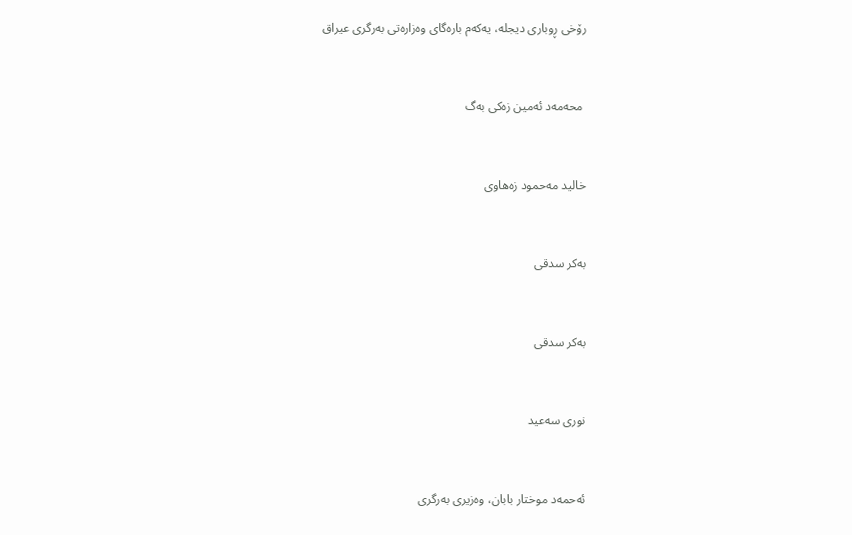رۆخی ڕوباری دیجله‌، یه‌كه‌م باره‌گای وەزاره‌تی به‌رگری عیراق


 محەمەد ئەمین زەکی بەگ


خالید مەحمود زەهاوی


بەکر سدقی


بەکر سدقی


نوری سەعید


ئه‌حمه‌د موختار بابان، وه‌زیری به‌رگری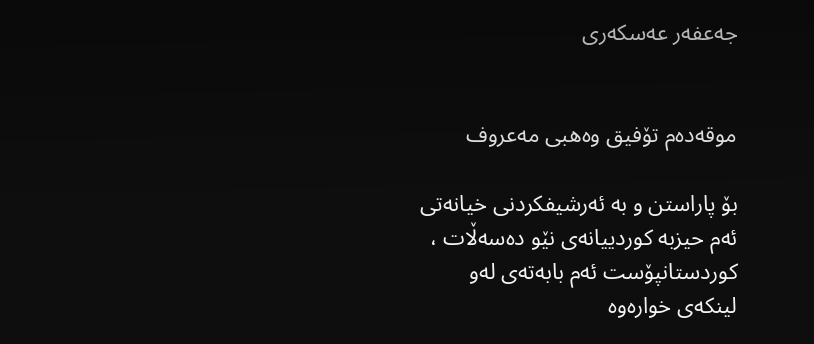جه‌عفه‌ر عه‌سكه‌ری


موقه‌ده‌م تۆفیق وه‌هبی مه‌عروف

بۆ پاراستن و بە ئەرشیفکردنی خیانەتی ئەم حیزبە کوردییانەی نێو دەسەڵات ، کوردستانپۆست ئەم بابەتەی لەو لینکەی خوارەوە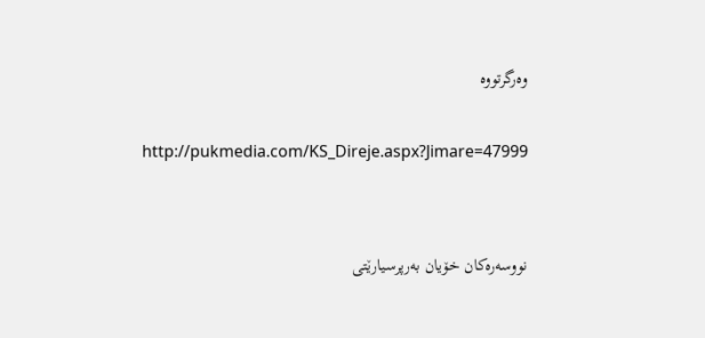وەرگرتووە

http://pukmedia.com/KS_Direje.aspx?Jimare=47999


نووسەرەکان خۆیان بەرپرسیارێتی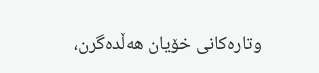وتارەکانی خۆیان هەڵدەگرن،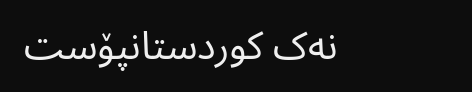نەک کوردستانپۆست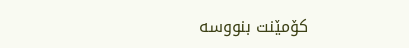کۆمێنت بنووسە